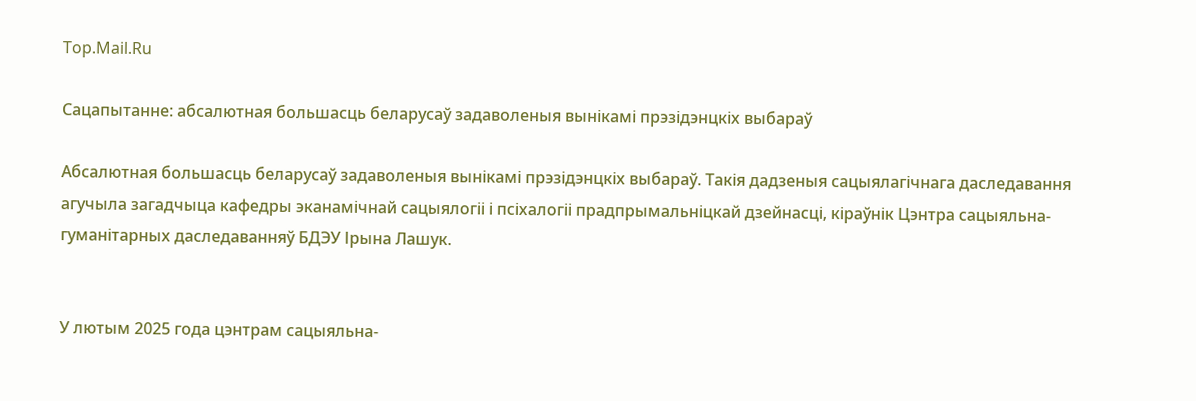Top.Mail.Ru

Сацапытанне: абсалютная большасць беларусаў задаволеныя вынікамі прэзідэнцкіх выбараў

Абсалютная большасць беларусаў задаволеныя вынікамі прэзідэнцкіх выбараў. Такія дадзеныя сацыялагічнага даследавання агучыла загадчыца кафедры эканамічнай сацыялогіі і псіхалогіі прадпрымальніцкай дзейнасці, кіраўнік Цэнтра сацыяльна-гуманітарных даследаванняў БДЭУ Ірына Лашук.


У лютым 2025 года цэнтрам сацыяльна-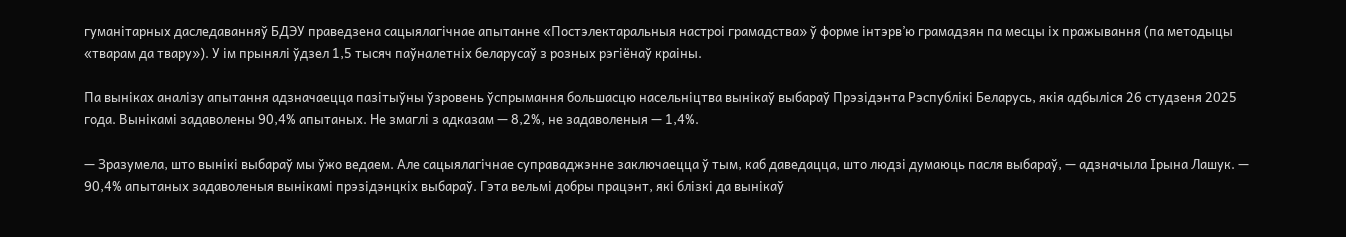гуманітарных даследаванняў БДЭУ праведзена сацыялагічнае апытанне «Постэлектаральныя настроі грамадства» ў форме інтэрв’ю грамадзян па месцы іх пражывання (па методыцы «тварам да твару»). У ім прынялі ўдзел 1,5 тысяч паўналетніх беларусаў з розных рэгіёнаў краіны.

Па выніках аналізу апытання адзначаецца пазітыўны ўзровень ўспрымання большасцю насельніцтва вынікаў выбараў Прэзідэнта Рэспублікі Беларусь, якія адбыліся 26 студзеня 2025 года. Вынікамі задаволены 90,4% апытаных. Не змаглі з адказам — 8,2%, не задаволеныя — 1,4%.

— Зразумела, што вынікі выбараў мы ўжо ведаем. Але сацыялагічнае суправаджэнне заключаецца ў тым, каб даведацца, што людзі думаюць пасля выбараў, — адзначыла Ірына Лашук. — 90,4% апытаных задаволеныя вынікамі прэзідэнцкіх выбараў. Гэта вельмі добры працэнт, які блізкі да вынікаў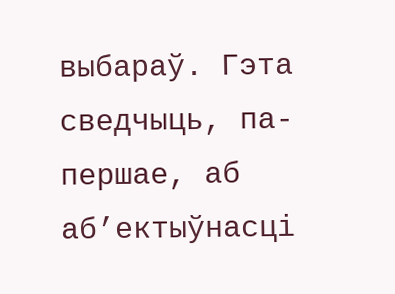выбараў. Гэта сведчыць, па-першае, аб аб’ектыўнасці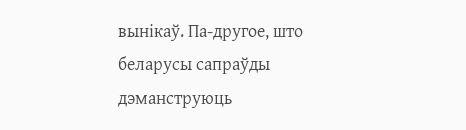вынікаў. Па-другое, што беларусы сапраўды дэманструюць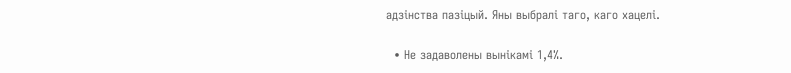адзінства пазіцый. Яны выбралі таго, каго хацелі.

  • Не задаволены вынікамі 1,4%.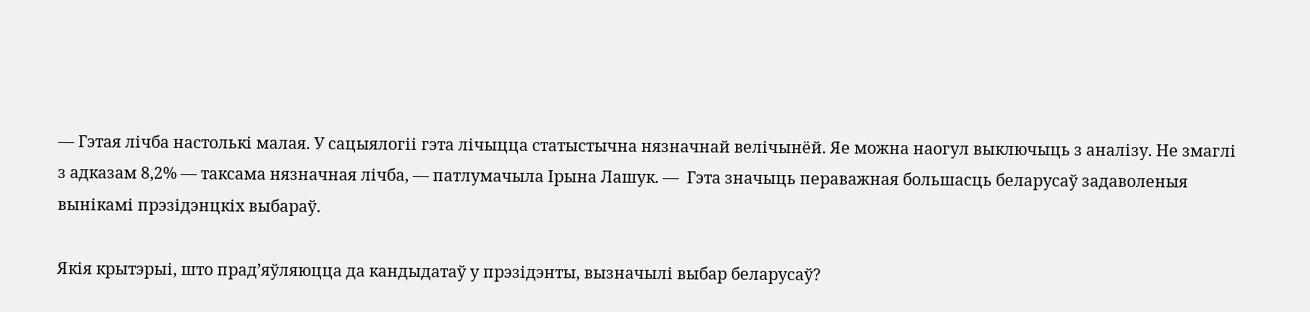— Гэтая лічба настолькі малая. У сацыялогіі гэта лічыцца статыстычна нязначнай велічынёй. Яе можна наогул выключыць з аналізу. Не змаглі з адказам 8,2% — таксама нязначная лічба, — патлумачыла Ірына Лашук. —  Гэта значыць пераважная большасць беларусаў задаволеныя вынікамі прэзідэнцкіх выбараў.

Якія крытэрыі, што прад’яўляюцца да кандыдатаў у прэзідэнты, вызначылі выбар беларусаў?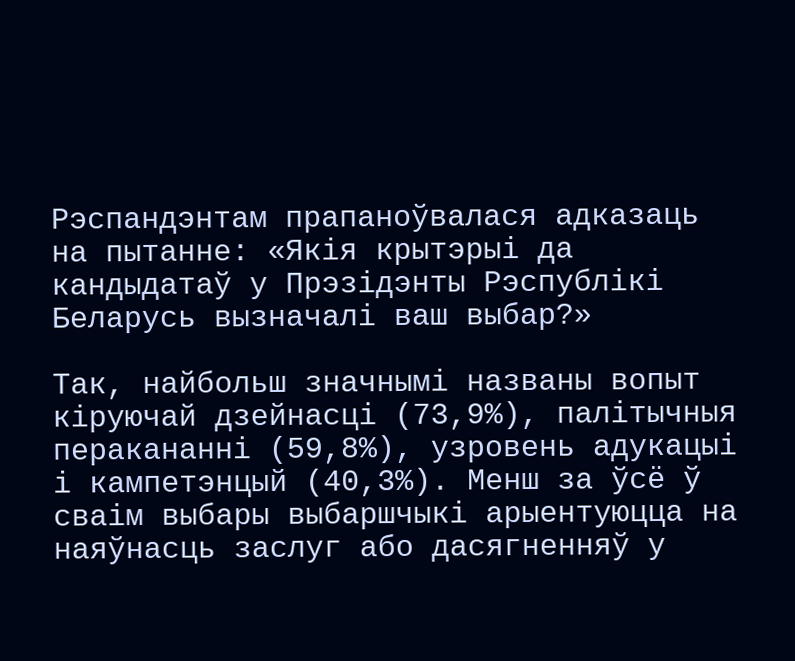Рэспандэнтам прапаноўвалася адказаць на пытанне: «Якія крытэрыі да кандыдатаў у Прэзідэнты Рэспублікі Беларусь вызначалі ваш выбар?»

Так, найбольш значнымі названы вопыт кіруючай дзейнасці (73,9%), палітычныя перакананні (59,8%), узровень адукацыі і кампетэнцый (40,3%). Менш за ўсё ў сваім выбары выбаршчыкі арыентуюцца на наяўнасць заслуг або дасягненняў у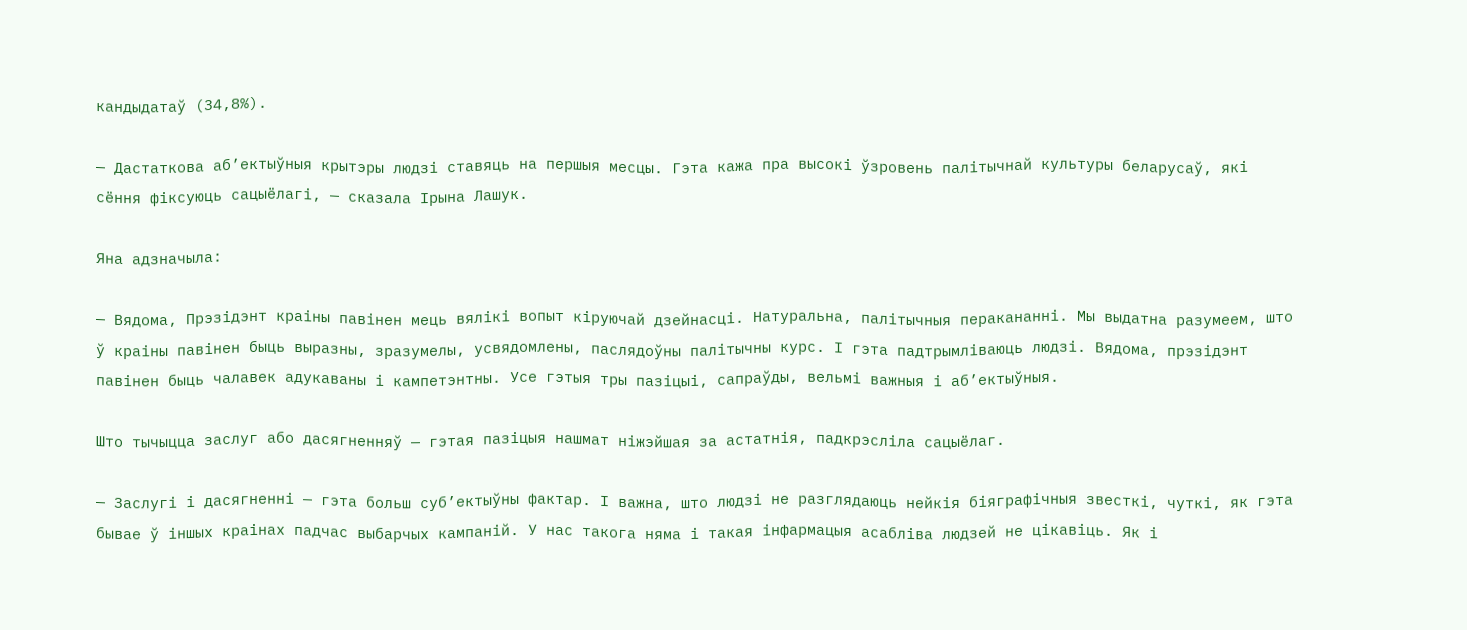кандыдатаў (34,8%).

— Дастаткова аб’ектыўныя крытэры людзі ставяць на першыя месцы. Гэта кажа пра высокі ўзровень палітычнай культуры беларусаў, які сёння фіксуюць сацыёлагі, — сказала Ірына Лашук.

Яна адзначыла:

— Вядома, Прэзідэнт краіны павінен мець вялікі вопыт кіруючай дзейнасці. Натуральна, палітычныя перакананні. Мы выдатна разумеем, што ў краіны павінен быць выразны, зразумелы, усвядомлены, паслядоўны палітычны курс. І гэта падтрымліваюць людзі. Вядома, прэзідэнт павінен быць чалавек адукаваны і кампетэнтны. Усе гэтыя тры пазіцыі, сапраўды, вельмі важныя і аб’ектыўныя.

Што тычыцца заслуг або дасягненняў — гэтая пазіцыя нашмат ніжэйшая за астатнія, падкрэсліла сацыёлаг.

— Заслугі і дасягненні — гэта больш суб’ектыўны фактар. І важна, што людзі не разглядаюць нейкія біяграфічныя звесткі, чуткі, як гэта бывае ў іншых краінах падчас выбарчых кампаній. У нас такога няма і такая інфармацыя асабліва людзей не цікавіць. Як і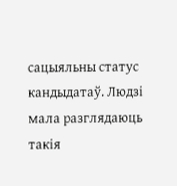сацыяльны статус кандыдатаў. Людзі мала разглядаюць такія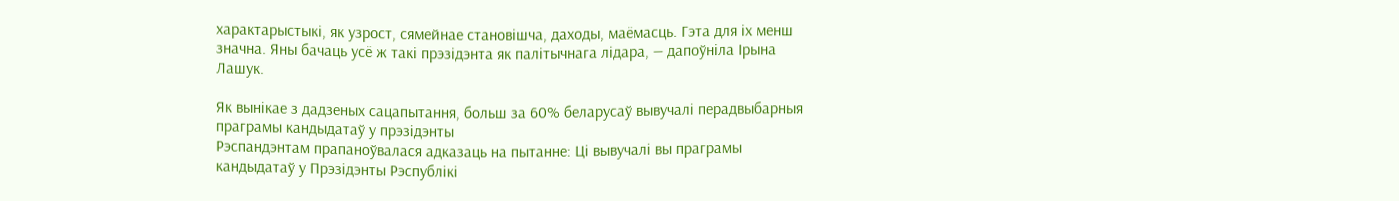характарыстыкі, як узрост, сямейнае становішча, даходы, маёмасць. Гэта для іх менш значна. Яны бачаць усё ж такі прэзідэнта як палітычнага лідара, — дапоўніла Ірына Лашук.

Як вынікае з дадзеных сацапытання, больш за 60% беларусаў вывучалі перадвыбарныя праграмы кандыдатаў у прэзідэнты
Рэспандэнтам прапаноўвалася адказаць на пытанне: Ці вывучалі вы праграмы кандыдатаў у Прэзідэнты Рэспублікі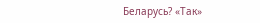Беларусь? «Так»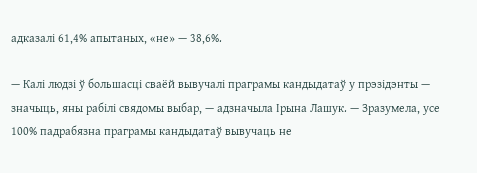адказалі 61,4% апытаных, «не» — 38,6%.

— Калі людзі ў большасці сваёй вывучалі праграмы кандыдатаў у прэзідэнты — значыць, яны рабілі свядомы выбар, — адзначыла Ірына Лашук. — Зразумела, усе 100% падрабязна праграмы кандыдатаў вывучаць не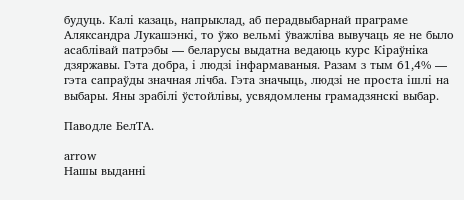будуць. Калі казаць, напрыклад, аб перадвыбарнай праграме Аляксандра Лукашэнкі, то ўжо вельмі ўважліва вывучаць яе не было асаблівай патрэбы — беларусы выдатна ведаюць курс Кіраўніка дзяржавы. Гэта добра, і людзі інфармаваныя. Разам з тым 61,4% — гэта сапраўды значная лічба. Гэта значыць, людзі не проста ішлі на выбары. Яны зрабілі ўстойлівы, усвядомлены грамадзянскі выбар.

Паводле БелТА.

arrow
Нашы выданні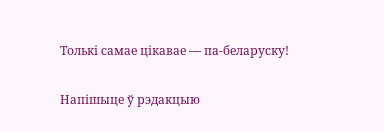Толькі самае цікавае — па-беларуску!

Напішыце ў рэдакцыю